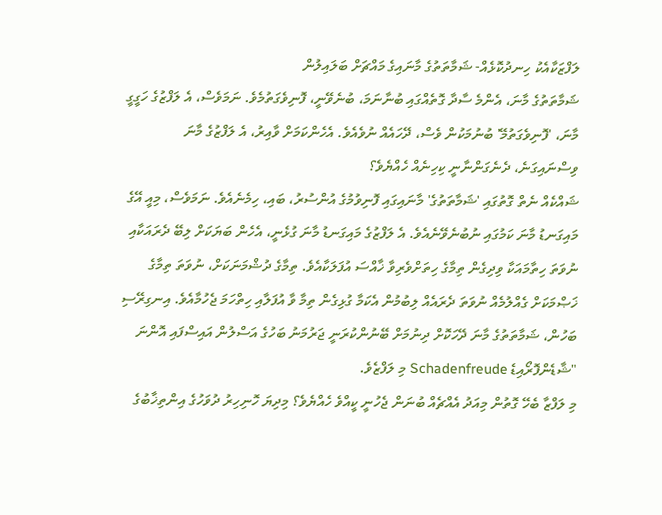ލަފްޒަކާއެކު ހިނދުކޮޅެއް- ޝަމާތަތުގެ މާނައިގެ މައްޗަށް ބަލައިލުން
ޝަމާތަތުގެ މާނަ، އެންމެ ސާދާ ގޮތެއްގައި ބުނާނަމަ، ބުނެވޭނީ، ފޮނިވެގަތުމެވެ. ނަމަވެސް، އެ ލަފްޒުގެ ހަގީގީ މާނަ، 'ފޮނިވެގަތުމޭ' ބުނުމަކުން ވެސް، ދޭހައެއް ނުވެއެވެ. އެހެންކަމަށް ވާއިރު، އެ ލަފްޒުގެ މާނަ ވިސްނައިގަނެ، ދެނެގަންނާނީ ކިހިނެއް ހެއްޔެވެ؟
ޝައްކެއް ނެތް ގޮތުގައި 'ޝަމާތަތުގެ' މާނައިގައި ފޮނިވުމުގެ އުންސުރު، ބައި، ހިމެނެއެވެ. ނަމަވެސް، މިއީ އޭގެ މައިގަނޑު މާނަ ކަމުގައި ނުބުނެވޭނެއެވެ. އެ ލަފްޒުގެ މައިގަނޑު މާނަ ގުޅެނީ، އެހެން ބަޔަކަށް ލިބޭ ދެރައަކާއި ނުވަތަ ހިތާމައަކާ ވިދިގެން ތިމާގެ ހިތަށްވެރިވާ ޚާއްސަ އުފަލަކާއެވެ. ތިމާގެ ދުޝްމަނަކަށް، ނުވަތަ ތިމާގެ ޚަޞްމަކަށް ގެއްލުމެއް ނުވަތަ ދެރައެއް ލިބުމުން އެކަމާ ގުޅިގެން ތިމާ ވާ އުފަލާއި ހިތްހަމަ ޖެހުމާއެވެ. އިނގިރޭސި ބަހުން، ޝަމާތަތުގެ މާނަ ދޭހަކޮށް ދިނުމަށް ބޭނުންކުރަނީ ޖަރުމަނު ބަހުގެ އަސްލުން އައިސްފައި އޮންނަ "ޝާޑެންފޮރޯއިޑެ Schadenfreude މި ލަފްޒެވެ.
މި ލަފްޒާ ބެހޭ ގޮތުން މިއަދު އެއްޗެއް ބުނަން ޖެހުނީ ކީއްވެ ހެއްޔެވެ؟ މިދިޔަ ހޮނިހިރު ދުވަހުގެ އިންތިޚާބުގެ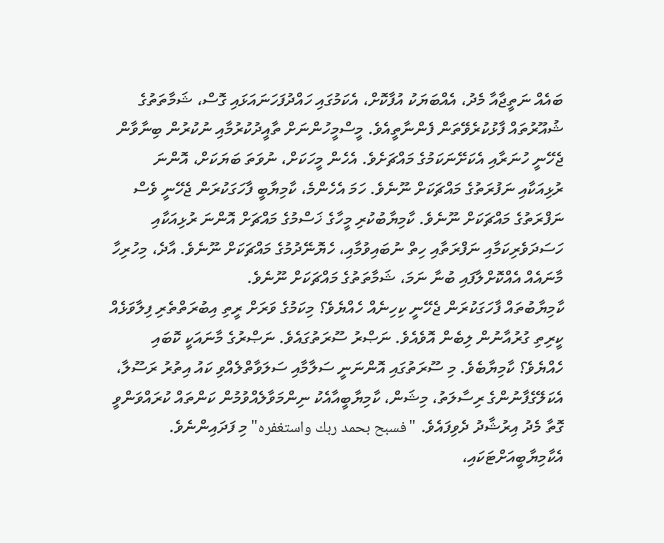ބައެއް ނަތީޖާއާ މެދު، އެއްބަޔަކު އުފާކޮށް، އެކަމުގައި ހައްދުފަހަނައަޅައި ގޮސް، ޝަމާތަތުގެ ޝުއޫރުތައް ފާޅުކުރެވޭތަން ފެންނާތީއެވެ. މީސްމީހުންނަށް ތާއީދުކުރުމާއި ނުކުރުން ބިނާވާން ޖެހޭނީ ހުނަރާއި އެކަށޭނަކަމުގެ މައްޗަށެވެ. އެހެން މީހަކަށް، ނުވަތަ ބަޔަކަށް، އޮންނަ ރުޅިއަކާއި ނަފުރަތުގެ މައްޗަކަށް ނޫނެވެ. ހަމަ އެހެންމެ، ކާމިޔާބީ ފާހަގަކުރަން ޖެހޭނީ ވެސް ނަފްރަތުގެ މައްޗަކަށް ނޫނެވެ. ކާމިޔާބުކުރި މީހާގެ ޚަސްމުގެ މައްޗަށް އޮންނަ ރުޅިއަކާއި ހަސަދަވެރިކަމާއި ނަފްރަތާއި ހިތް ނުބައިވުމާއި، ހެޔޮނޭދުމުގެ މައްޗަކަށް ނޫނެވެ. އާދެ، މިހުރިހާ މާނައެއް އެއްކޮށްލާފައި ބުނާ ނަމަ، ޝަމާތަތުގެ މައްޗަކަށް ނޫނެވެ.
ކާމިޔާބުތައް ފާހަގަކުރަން ޖެހޭނީ ކިހިނެއް ހެއްޔެވެ؟ މިކަމުގެ ވަރަށް ރީތި އިބުރަތްތެރި ފިލާވަޅެއް ކީރިތި ގުރުއާނުން ލިބެން އޮވެއެވެ. ނަޞްރު ސޫރަތުގައެވެ. ނަޞްރުގެ މާނައަކީ ކޮބައި ހެއްޔެވެ؟ ކާމިޔާބެވެ. މި ސޫރަތުގައި އޮންނަނީ ސަލާމާއި ސަލަވާތްލެއްވި ކައު އިތުރު ރަސޫލާ، އެކަލޭގެފާނުންގެ ރިސާލަތު، މިޝަން، ކާމިޔާބީއާއެކު ނިންމަވާލެއްވުމުން ކަންތައް ކުރައްވަންވީ ގޮތާ މެދު އިރުޝާދު ދެވިފައެވެ. "فسبح بحمد ربك واستغفره" މި ފަދައިންނެވެ. އެކާމިޔާބީއަށްޓަކައި،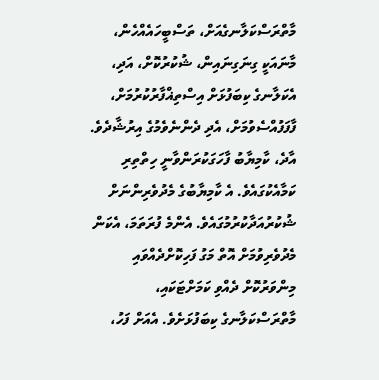މާތްރަސްކަލާނގެއަށް، ތަސްބީހައެއްހެން، މާނައަކީ ގިނަގިނައިން، ޝުކުރުކޮށް، އަދި، އެކަލާނގެ ކިބަފުޅަށް އިސްތިޣްފާރުކުރުމަށް، ފާފަފުއްސެވުމަށް، އެދި ދެންނެވެމުގެ އިރުޝާދެވެ. އާދެ، ކާމިޔާބު ފާހަގަކުރަންވާނީ ހިތްތިރި ކަމާއެކުގައެވެ. އެ ކާމިޔާބުގެ މެދުވެރިންނަށް ޝުކުރުއަދާކުރުމުގައެވެ. އެންމެ ފުރަތަމަ، އެކަން މެދުވެރިވުމަށް އޮތް މަގު ފަހިކޮށްދެއްވައި މިންވަރުކޮށް ދެއްވި ކަމަށްޓަކައި، މާތްރަސްކަލާނގެ ކިބަފުޅަށެވެ. އެއަށް ފަހު،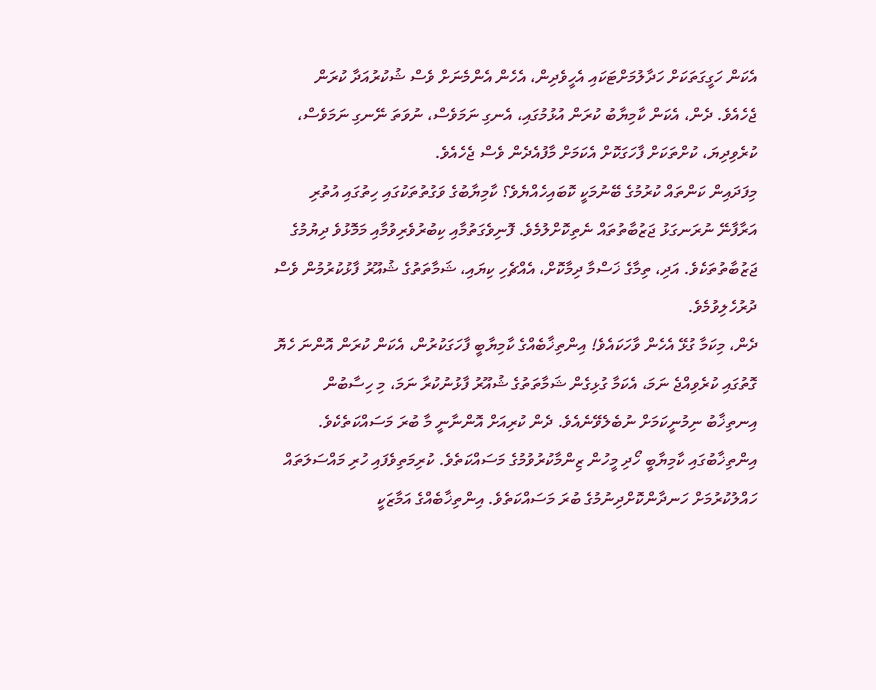އެކަން ހަގީގަތަކަށް ހަދާލުމަށްޓަކައި އެހީވެދިން، އެހެން އެންމެނަށް ވެސް ޝުކުރުއަދާ ކުރަން ޖެހެއެވެ. ދެން، އެކަން ކާމިޔާބު ކުރަން އުޅުމުގައި، އެނގި ނަމަވެސް، ނުވަތަ ނޭނގި ނަމަވެސް، ކުރެވިދިޔަ، ކުށްތަކަށް ފާހަގަކޮށް އެކަމަށް މާފުއެދެން ވެސް ޖެހެއެވެ.
މިފަދައިން ކަންތައް ކުރުމުގެ ބޭނުމަކީ ކޮބައިހެއްޔެވެ؟ ކާމިޔާބުގެ ވަގުތުތަކުގައި ހިތުގައި އުތުރި އަރާފާނޭ ނުރަނގަޅު ޖަޒުބާތުތައް ނެތިކޮށްލުމެވެ. ފޮނިވެގަތުމާއި ކިބުރުވެރިވުމާއި މަމޮޅުވެ ދިޔުމުގެ ޖަޒުބާތުތަކެވެ. އަދި، ތިމާގެ ޚަސްމާ ދިމާކޮށް، އެއްޗެހި ކިޔައި، ޝަމާތަތުގެ ޝުއޫރު ފާޅުކުރުމުން ވެސް ދުރުހެލިވުމެވެ.
ދެން، މިކަމާ ގުޅޭ އެހެން ވާހަކައެވެ! އިންތިޚާބެއްގެ ކާމިޔާބީ ފާހަގަކުރުން، އެކަން ކުރަން އޮންނަ ހެޔޮ ގޮތުގައި ކުރެވިއްޖެ ނަމަ، އެކަމާ ގުޅިގެން ޝަމާތަތުގެ ޝުއޫރު ފާޅުނުކުރާ ނަމަ، މި ހިސާބުން އިނތިޚާބު ނިމުނީކަމަށް ނުބެލެވޭނެއެވެ. ދެން ކުރިއަށް އޮންނާނީ މާ ބުރަ މަސައްކަތެކެވެ. އިންތިޚާބުގައި ކާމިޔާބީ ހޯދި މީހުން ޒިންމާކުރުވުމުގެ މަސައްކަތެވެ. ކުރިމަތިވެފައި ހުރި މައްސަލަތައް ހައްލުކުރުމަށް ހަނދާންކޮށްދިނުމުގެ ބުރަ މަސައްކަތެވެ. އިންތިޚާބެއްގެ އަމާޒަކީ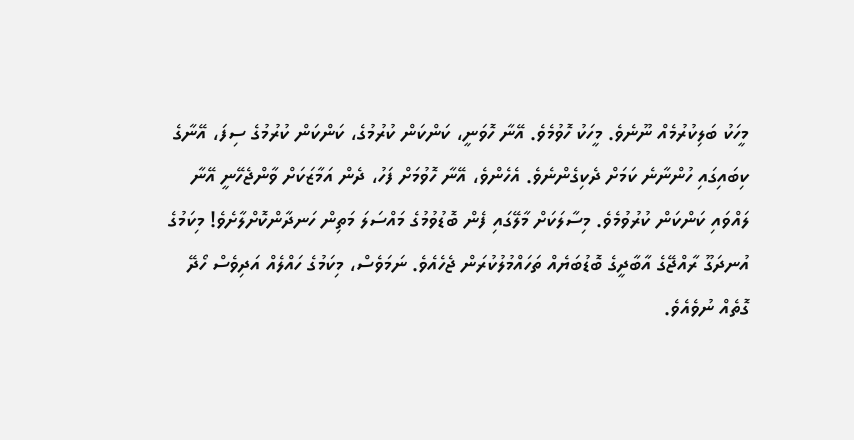މީހަކު ބަލިކުރުމެއް ނޫނެވެ. މީހަކު ހޮވުމެވެ. އޭނާ ހޮވަނީ، ކަންކަން ކުރުމުގެ، ކަންކަން ކުރުމުގެ ސިފަ، އޭނާގެ ކިބައިގައި ހުންނާނެ ކަމަށް ދެކިގެންނެވެ. އެހެންވެ، އޭނާ ހޮވުމަށް ފަހު، ދެން އަމާޒަކަށް ވާންޖެހޭނީ އޭނާ ލައްވައި ކަންކަން ކުރުވުމެވެ. މިސާލަކަށް މާލޭގައި ފެން ބޮޑުވުމުގެ މައްސަލަ މަތިން ހަނދާންކޮށްލާށެވެ! މިކަމުގެ އުނދަގޫ ރާއްޖޭގެ އާބާދީގެ ބޮޑުބަޔެއް ތަހައްމުލުކުރަން ޖެހެއެވެ. ނަމަވެސް، މިކަމުގެ ހައްލެއް އަދިވެސް ހޯދޭ ގޮތެއް ނުވެއެވެ.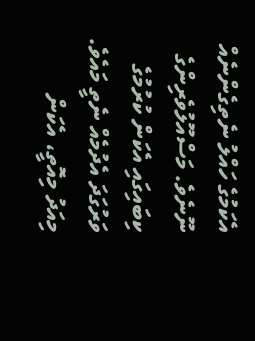އެކަމުގެ ހައްލު ނެތިގެންނެއް ނޫނެވެ. މަސްއޫލުވެރިންގެ ކިބައިގައި އެކަން ކުރުމުގެ ވަރުގަދަ އެދުމެއް ނެތީ މައެވެ. މިއަދު މިއޮތީ، އެކަން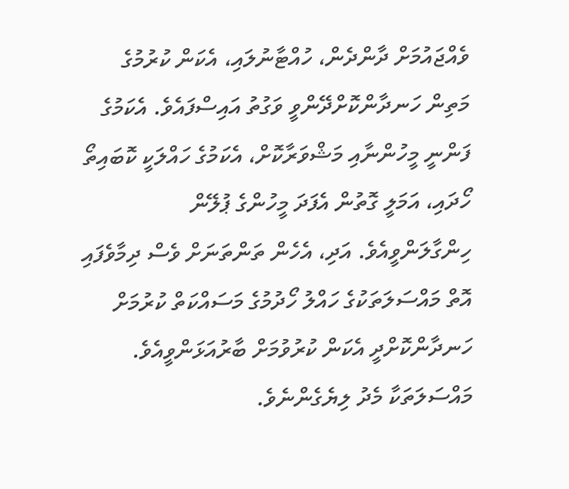ވެއްޖައުމަށް ދާންދެން، ހުއްޓާނުލައި، އެކަން ކުރުމުގެ މަތިން ހަނދާންކޮށްދޭންވީ ވަގުތު އައިސްފައެވެ. އެކަމުގެ ފަންނީ މީހުންނާއި މަޝްވަރާކޮށް، އެކަމުގެ ހައްލަކީ ކޮބައިތޯ ހޯދައި، އަމަލީ ގޮތުން އެފަދަ މީހުންގެ ޕުލޭން ހިންގާލަންވީއެވެ. އަދި، އެހެން ތަންތަނަށް ވެސް ދިމާވެފައި އޮތް މައްސަލަތަކުގެ ހައްލު ހޯދުމުގެ މަސައްކަތް ކުރުމަށް ހަނދާންކޮށްދީ އެކަން ކުރުވުމަށް ބާރުއަޅަންވީއެވެ. މައްސަލަތަކާ މެދު ލިޔެގެންނެވެ.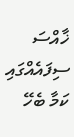ޚާއްސަ ސިފައެއްގައި ކަމާ ބެހޭ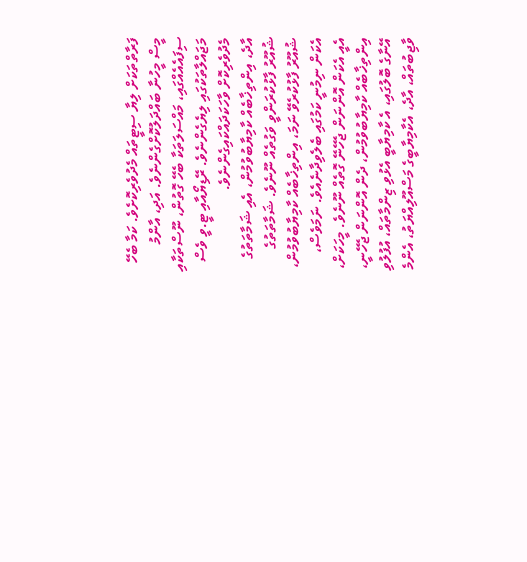ފަރާތްތަކަށް ލިޔާ ސިޓީތައް މެދުވެރިކޮށެވެ. ކަމާ ބެހޭ މީސް މީހުނާ ބައްދަލުކޮށްގެންނެވެ. އަދި، އާންމު ސިފައެއެއްގައި، މައްސަލަތަކާ ބެހޭ ގޮތުން، ނޫސްތަކާއި މަޖައްލާތަކުގައި ލިޔެގެންނެވެ. ރޭޑިޔޯއާއި ޓީ.ވީ ވެސް މެދުވެރިކޮށް ވާހަކަދައްކައިގެންނެވެ.
އާދެ، އިންތިޚާބެއް ކާމިޔާބުވުމުން، އެއި ޝަމާތަތުގެ ޝުއޫރު ފާޅުކުރަންވީ ވަގުތެއް ނޫނެވެ. ޝަމާތަތުގެ ޝުއޫރު ފާޅުކުރެވޭ ނަމަ، އިންތިޚާބެއް ކާމިޔާބުވުމުން، އެކަން ނިމުނީ ކަމުގައި ބެލެވިދާނެއެވެ. ނަމަވެސް، އެއީ އެކަން އޮންނަން ޖެހޭނޭ ގޮތެއް ނޫނެވެ. މީހަކަށް، އިންތިޚާބެއް ކާމިޔާބުވުމުން، ދެން އޮންނަން ޖެހޭނީ، އޭނާގެ ބޮލުގައި، އެ ކާމިޔާބީ އެޅުވި ޒިންމާތައް، އުފުލުވި ވާޖިބުތައް، އާދެ، އެކާމިޔާބީގެ މަސްއޫލިއްޔަތު، އެންމެ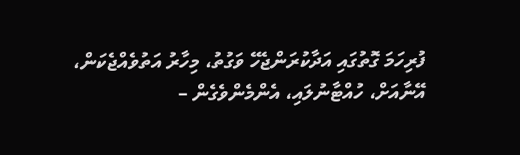ފުރިހަމަ ގޮތުގައި އަދާކުރަންޖެހޭ ވަގުތު، މިހާރު އަތުވެއްޖެކަން، އޭނާއަށް، ހުއްޓާނުލައި، އެންމެންވެގެން –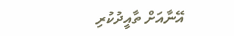އޭނާއަށް ތާއީދުކުރި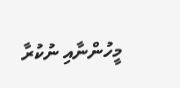މީހުންނާއި ނުކުރާ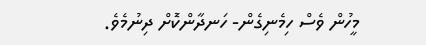މީހުން ވެސް ހިމެނިގެން- ހަނދާންކޮށް ދިނުމެވެ.